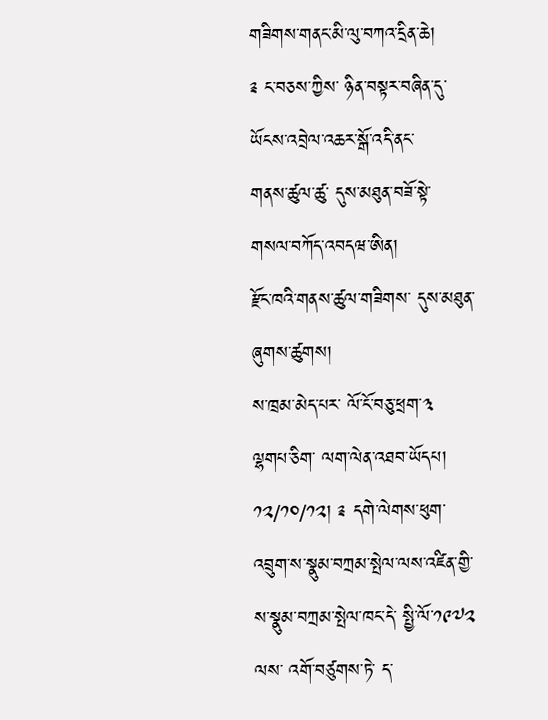གཟིགས་གནང་མི་ལུ་བཀའ་དྲིན་ཆེ།
༉ ང་བཅས་ཀྱིས་ ཉིན་བསྟར་བཞིན་དུ་
ཡོངས་འབྲེལ་འཆར་སྒོ་འདི་ནང་
གནས་ཚུལ་ཚུ་ དུས་མཐུན་བཟོ་སྟེ་ གསལ་བཀོད་འབདཝ་ཨིན།
རྫོང་ཁའི་གནས་ཚུལ་གཟིགས་ དུས་མཐུན་ཞུགས་ཚུགས།
ས་ཁྲམ་མེད་པར་ ལོ་ངོ་བཅུ་ཕྲག་༣ ལྷགཔ་ཅིག་ ལག་ལེན་འཐབ་ཡོདཔ།
༡༢/༡༠/༡༢། ༉ དགེ་ལེགས་ཕུག་ འབྲུག་ས་སྣུམ་བཀྲམ་སྤེལ་ལས་འཛིན་གྱི་ ས་སྣུམ་བཀྲམ་སྤེལ་ཁང་དེ་ སྤྱི་ལོ་༡༩༧༢ ལས་ འགོ་བཙུགས་ཏེ་ ད་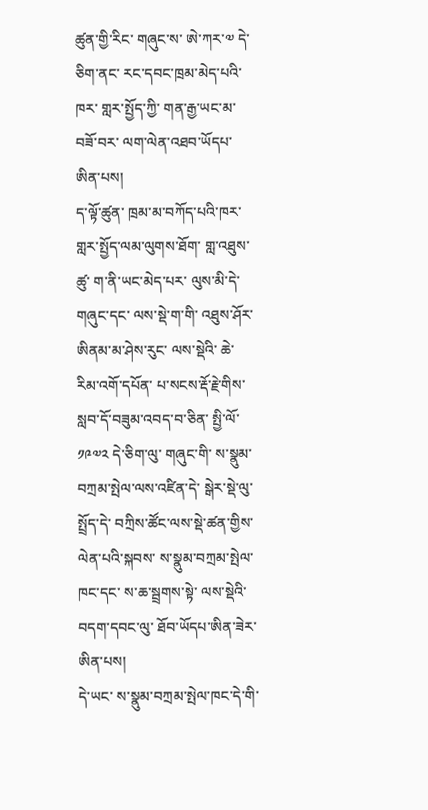ཚུན་གྱི་རིང་ གཞུང་ས་ ཨེ་ཀར་༧ དེ་ཅིག་ནང་ རང་དབང་ཁྲམ་མེད་པའི་ཁར་ གླར་སྤྱོད་ཀྱི་ གན་རྒྱ་ཡང་མ་བཟོ་བར་ ལག་ལེན་འཐབ་ཡོདཔ་ཨིན་པས།
ད་ལྟོ་ཚུན་ ཁྲམ་མ་བཀོད་པའི་ཁར་ གླར་སྤྱོད་ལམ་ལུགས་ཐོག་ གླ་འཐུས་ཚུ་ ག་ནི་ཡང་མེད་པར་ ལུས་མི་དེ་ གཞུང་དང་ ལས་སྡེ་ག་གི་ འཐུས་ཤོར་ཨིནམ་མ་ཤེས་རུང་ ལས་སྡེའི་ ཆེ་རིམ་འགོ་དཔོན་ པ་སངས་རྡོ་རྗེ་གིས་ སླབ་དོ་བཟུམ་འབད་བ་ཅིན་ སྤྱི་ལོ་༡༩༧༢ དེ་ཅིག་ལུ་ གཞུང་གི་ ས་སྣུམ་བཀྲམ་སྤེལ་ལས་འཛིན་དེ་ སྒེར་སྡེ་ལུ་སྤྲོད་དེ་ བཀྲིས་ཚོང་ལས་སྡེ་ཚན་གྱིས་ ལེན་པའི་སྐབས་ ས་སྣུམ་བཀྲམ་སྤེལ་ཁང་དང་ ས་ཆ་སྦྲགས་སྟེ་ ལས་སྡེའི་ བདག་དབང་ལུ་ ཐོབ་ཡོདཔ་ཨིན་ཟེར་ཨིན་པས།
དེ་ཡང་ ས་སྣུམ་བཀྲམ་སྤེལ་ཁང་དེ་གི་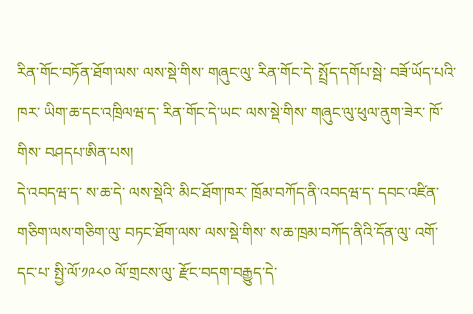རིན་གོང་བཏོན་ཐོག་ལས་ ལས་སྡེ་གིས་ གཞུང་ལུ་ རིན་གོང་དེ་ སྤྲོད་དགོཔ་སྦེ་ བཟོ་ཡོད་པའི་ཁར་ ཡིག་ཆ་དང་འཁྲིལཝ་ད་ རིན་གོང་དེ་ཡང་ ལས་སྡེ་གིས་ གཞུང་ལུ་ཕུལ་ནུག་ཟེར་ ཁོ་གིས་ བཤདཔ་ཨིན་པས།
དེ་འབདཝ་ད་ ས་ཆ་དེ་ ལས་སྡེའི་ མིང་ཐོག་ཁར་ ཁྲོམ་བཀོད་ནི་འབདཝ་ད་ དབང་འཛིན་གཅིག་ལས་གཅིག་ལུ་ བཏང་ཐོག་ལས་ ལས་སྡེ་གིས་ ས་ཆ་ཁྲམ་བཀོད་ནིའི་དོན་ལུ་ འགོ་དང་པ་ སྤྱི་ལོ་༡༩༨༠ ལོ་གྲངས་ལུ་ རྫོང་བདག་བརྒྱུད་དེ་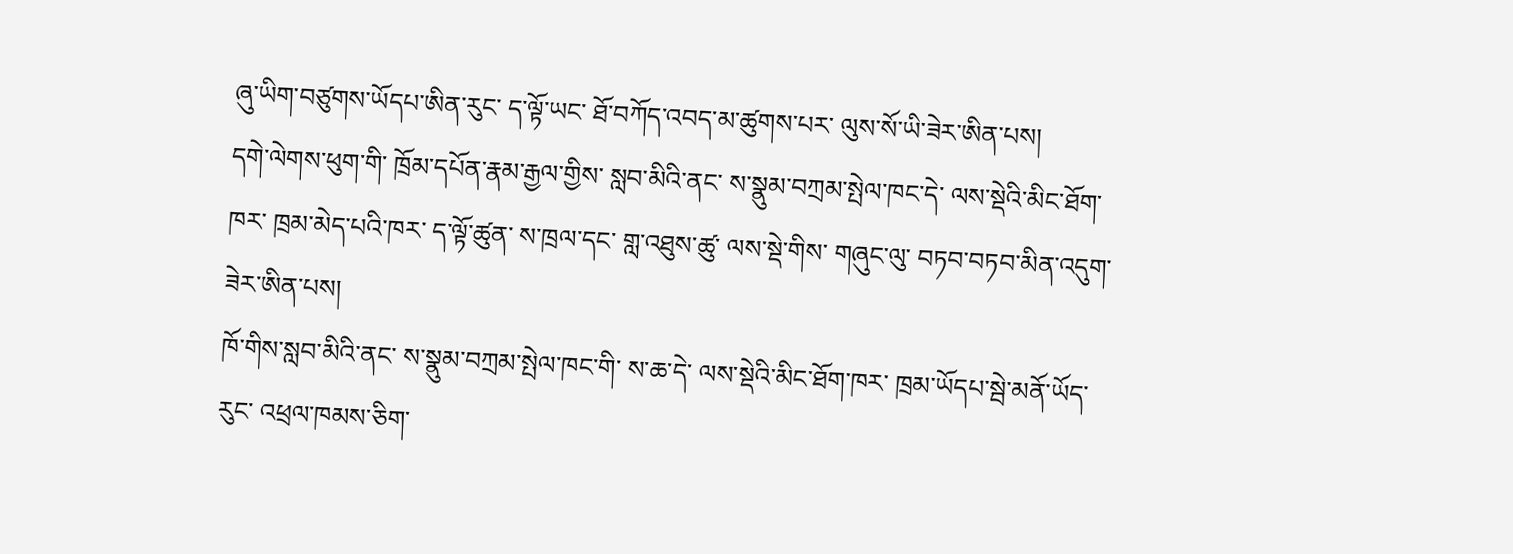ཞུ་ཡིག་བཙུགས་ཡོདཔ་ཨིན་རུང་ ད་ལྟོ་ཡང་ ཐོ་བཀོད་འབད་མ་ཚུགས་པར་ ལུས་སོ་ཡི་ཟེར་ཨིན་པས།
དགེ་ལེགས་ཕུག་གི་ ཁྲོམ་དཔོན་རྣམ་རྒྱལ་གྱིས་ སླབ་མིའི་ནང་ ས་སྣུམ་བཀྲམ་སྤེལ་ཁང་དེ་ ལས་སྡེའི་མིང་ཐོག་ཁར་ ཁྲམ་མེད་པའི་ཁར་ ད་ལྟོ་ཚུན་ ས་ཁྲལ་དང་ གླ་འཐུས་ཚུ་ ལས་སྡེ་གིས་ གཞུང་ལུ་ བཏབ་བཏབ་མིན་འདུག་ཟེར་ཨིན་པས།
ཁོ་གིས་སླབ་མིའི་ནང་ ས་སྣུམ་བཀྲམ་སྤེལ་ཁང་གི་ ས་ཆ་དེ་ ལས་སྡེའི་མིང་ཐོག་ཁར་ ཁྲམ་ཡོདཔ་སྦེ་མནོ་ཡོད་རུང་ འཕྲལ་ཁམས་ཅིག་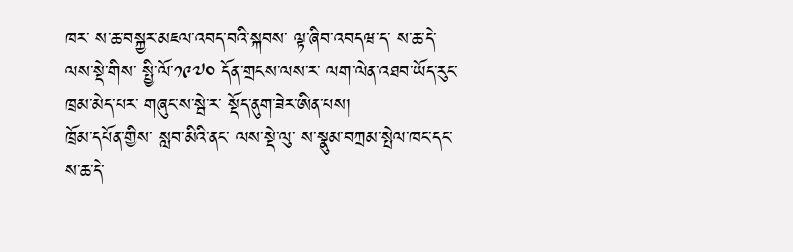ཁར་ ས་ཆ་བསྐྱར་མཇལ་འབད་བའི་སྐབས་ ལྟ་ཞིབ་འབདཝ་ད་ ས་ཆ་དེ་ ལས་སྡེ་གིས་ སྤྱི་ལོ་༡༩༧༠ དོན་གྲངས་ལས་ར་ ལག་ལེན་འཐབ་ཡོད་རུང་ ཁྲམ་མེད་པར་ གཞུང་ས་སྦེ་ར་ སྡོད་ནུག་ཟེར་ཨིན་པས།
ཁྲོམ་དཔོན་གྱིས་ སླབ་མིའི་ནང་ ལས་སྡེ་ལུ་ ས་སྣུམ་བཀྲམ་སྤེལ་ཁང་དང་ ས་ཆ་དེ་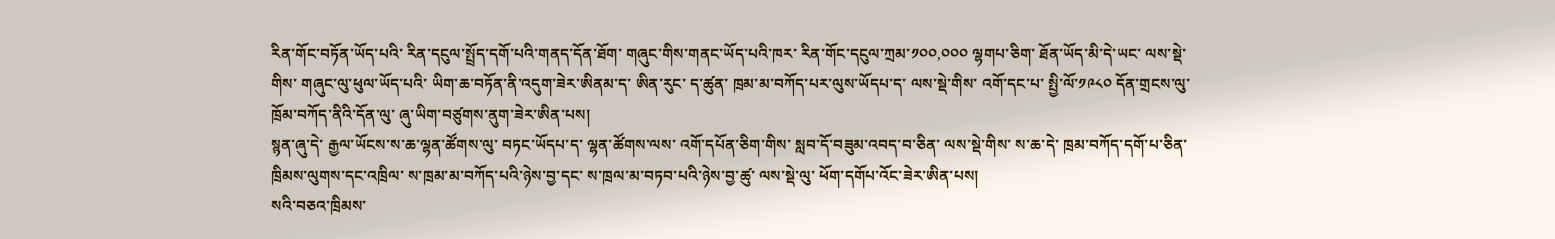རིན་གོང་བཏོན་ཡོད་པའི་ རིན་དངུལ་སྤྲོད་དགོ་པའི་གནད་དོན་ཐོག་ གཞུང་གིས་གནང་ཡོད་པའི་ཁར་ རིན་གོང་དངུལ་ཀྲམ་༡༠༠,༠༠༠ ལྷགཔ་ཅིག་ ཐོན་ཡོད་མི་དེ་ཡང་ ལས་སྡེ་གིས་ གཞུང་ལུ་ཕུལ་ཡོད་པའི་ ཡིག་ཆ་བཏོན་ནི་འདུག་ཟེར་ཨིནམ་ད་ ཨིན་རུང་ ད་ཚུན་ ཁྲམ་མ་བཀོད་པར་ལུས་ཡོདཔ་ད་ ལས་སྡེ་གིས་ འགོ་དང་པ་ སྤྱི་ལོ་༡༩༨༠ དོན་གྲངས་ལུ་ ཁྲོམ་བཀོད་ནིའི་དོན་ལུ་ ཞུ་ཡིག་བཙུགས་ནུག་ཟེར་ཨིན་པས།
སྙན་ཞུ་དེ་ རྒྱལ་ཡོངས་ས་ཆ་ལྷན་ཚོགས་ལུ་ བཏང་ཡོདཔ་ད་ ལྷན་ཚོགས་ལས་ འགོ་དཔོན་ཅིག་གིས་ སླབ་དོ་བཟུམ་འབད་བ་ཅིན་ ལས་སྡེ་གིས་ ས་ཆ་དེ་ ཁྲམ་བཀོད་དགོ་པ་ཅིན་ ཁྲིམས་ལུགས་དང་འཁྲིལ་ ས་ཁྲམ་མ་བཀོད་པའི་ཉེས་བྱ་དང་ ས་ཁྲལ་མ་བཏབ་པའི་ཉེས་བྱ་ཚུ་ ལས་སྡེ་ལུ་ ཕོག་དགོཔ་འོང་ཟེར་ཨིན་པས།
སའི་བཅའ་ཁྲིམས་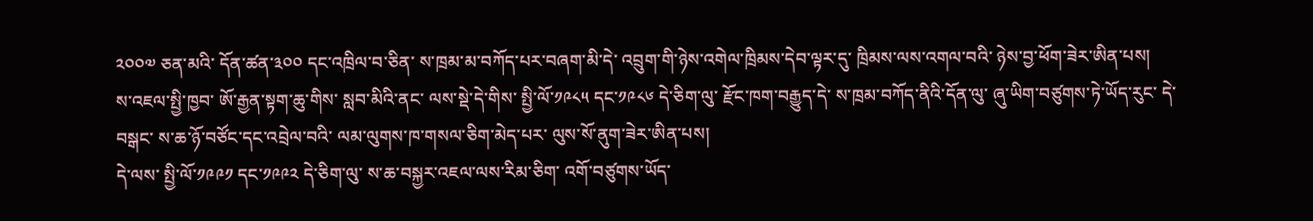༢༠༠༧ ཅན་མའི་ དོན་ཚན་༣༠༠ དང་འཁྲིལ་བ་ཅིན་ ས་ཁྲམ་མ་བཀོད་པར་བཞག་མི་དེ་ འབྲུག་གི་ཉེས་འགེལ་ཁྲིམས་དེབ་ལྟར་དུ་ ཁྲིམས་ལས་འགལ་བའི་ ཉེས་བྱ་ཕོག་ཟེར་ཨིན་པས།
ས་འཇལ་སྤྱི་ཁྱབ་ ཨོ་རྒྱན་སྟག་ཆུ་གིས་ སླབ་མིའི་ནང་ ལས་སྡེ་དེ་གིས་ སྤྱི་ལོ་༡༩༨༥ དང་༡༩༨༦ དེ་ཅིག་ལུ་ རྫོང་ཁག་བརྒྱུད་དེ་ ས་ཁྲམ་བཀོད་ནིའི་དོན་ལུ་ ཞུ་ཡིག་བཙུགས་ཏེ་ཡོད་རུང་ དེ་བསྒང་ ས་ཆ་ཉོ་བཙོང་དང་འབྲེལ་བའི་ ལམ་ལུགས་ཁ་གསལ་ཅིག་མེད་པར་ ལུས་སོ་ནུག་ཟེར་ཨིན་པས།
དེ་ལས་ སྤྱི་ལོ་༡༩༩༡ དང་༡༩༩༢ དེ་ཅིག་ལུ་ ས་ཆ་བསྐྱར་འཇལ་ལས་རིམ་ཅིག་ འགོ་བཙུགས་ཡོད་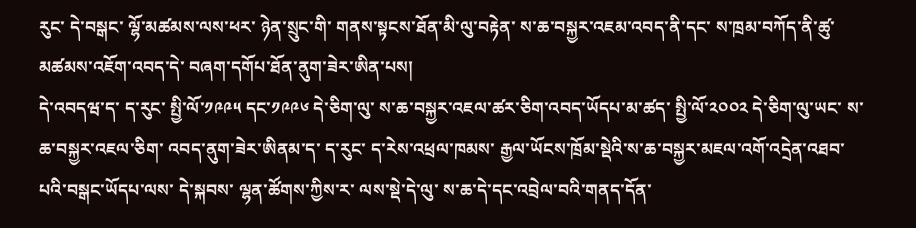རུང་ དེ་བསྒང་ ལྷོ་མཚམས་ལས་ཕར་ ཉེན་སྲུང་གི་ གནས་སྟངས་ཐོན་མི་ལུ་བརྟེན་ ས་ཆ་བསྐྱར་འཇམ་འབད་ནི་དང་ ས་ཁྲམ་བཀོད་ནི་ཚུ་ མཚམས་འཇོག་འབད་དེ་ བཞག་དགོཔ་ཐོན་ནུག་ཟེར་ཨིན་པས།
དེ་འབདཝ་ད་ ད་རུང་ སྤྱི་ལོ་༡༩༩༥ དང་༡༩༩༦ དེ་ཅིག་ལུ་ ས་ཆ་བསྐྱར་འཇལ་ཚར་ཅིག་འབད་ཡོདཔ་མ་ཚད་ སྤྱི་ལོ་༢༠༠༢ དེ་ཅིག་ལུ་ཡང་ ས་ཆ་བསྐྱར་འཇལ་ཅིག་ འབད་ནུག་ཟེར་ཨིནམ་ད་ ད་རུང་ ད་རེས་འཕྲལ་ཁམས་ རྒྱལ་ཡོངས་ཁྲོམ་སྡེའི་ས་ཆ་བསྐྱར་མཇལ་འགོ་འདྲེན་འཐབ་པའི་བསྒང་ཡོདཔ་ལས་ དེ་སྐབས་ ལྷན་ཚོགས་ཀྱིས་ར་ ལས་སྡེ་དེ་ལུ་ ས་ཆ་དེ་དང་འབྲེལ་བའི་གནད་དོན་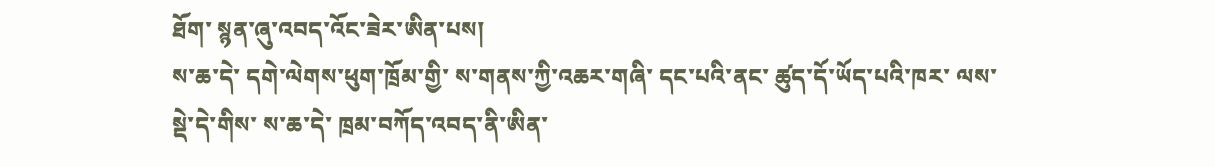ཐོག་ སྙན་ཞུ་འབད་འོང་ཟེར་ཨིན་པས།
ས་ཆ་དེ་ དགེ་ལེགས་ཕུག་ཁྲོམ་གྱི་ ས་གནས་ཀྱི་འཆར་གཞི་ དང་པའི་ནང་ ཚུད་དོ་ཡོད་པའི་ཁར་ ལས་སྡེ་དེ་གིས་ ས་ཆ་དེ་ ཁྲམ་བཀོད་འབད་ནི་ཨིན་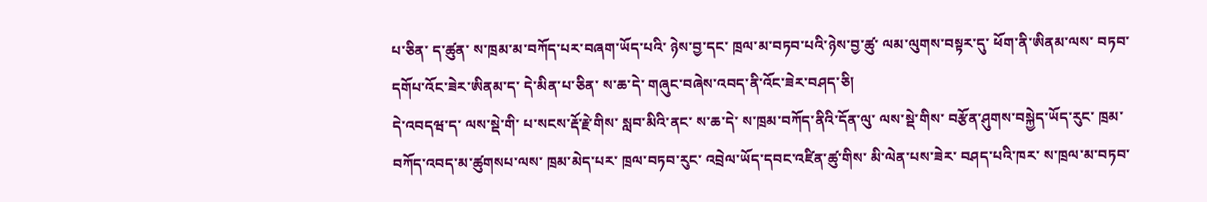པ་ཅིན་ ད་ཚུན་ ས་ཁྲམ་མ་བཀོད་པར་བཞག་ཡོད་པའི་ ཉེས་བྱ་དང་ ཁྲལ་མ་བཏབ་པའི་ཉེས་བྱ་ཚུ་ ལམ་ལུགས་བསྟར་དུ་ ཕོག་ནི་ཨིནམ་ལས་ བཏབ་དགོཔ་འོང་ཟེར་ཨིནམ་ད་ དེ་མིན་པ་ཅིན་ ས་ཆ་དེ་ གཞུང་བཞེས་འབད་ནི་འོང་ཟེར་བཤད་ཅི།
དེ་འབདཝ་ད་ ལས་སྡེ་གི་ པ་སངས་རྡོ་རྗེ་གིས་ སླབ་མིའི་ནང་ ས་ཆ་དེ་ ས་ཁྲམ་བཀོད་ནིའི་དོན་ལུ་ ལས་སྡེ་གིས་ བརྩོན་ཤུགས་བསྐྱེད་ཡོད་རུང་ ཁྲམ་བཀོད་འབད་མ་ཚུགསཔ་ལས་ ཁྲམ་མེད་པར་ ཁྲལ་བཏབ་རུང་ འབྲེལ་ཡོད་དབང་འཛིན་ཚུ་གིས་ མི་ལེན་པས་ཟེར་ བཤད་པའི་ཁར་ ས་ཁྲལ་མ་བཏབ་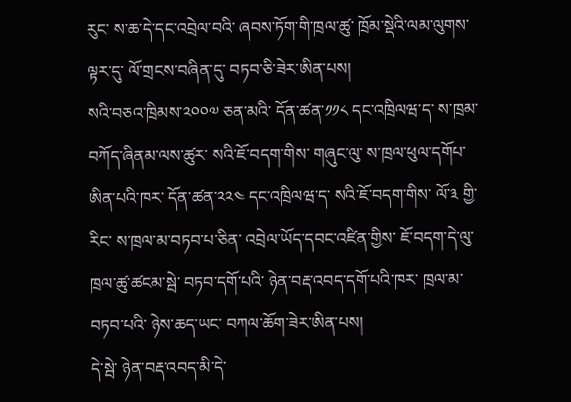རུང་ ས་ཆ་དེ་དང་འབྲེལ་བའི་ ཞབས་ཏོག་གི་ཁྲལ་ཚུ་ ཁྲོམ་སྡེའི་ལམ་ལུགས་ལྟར་དུ་ ལོ་གྲངས་བཞིན་དུ་ བཏབ་ཅི་ཟེར་ཨིན་པས།
སའི་བཅའ་ཁྲིམས་༢༠༠༧ ཅན་མའི་ དོན་ཚན་༡༡༨ དང་འཁྲིལཝ་ད་ ས་ཁྲམ་བཀོད་ཞིནམ་ལས་ཚུར་ སའི་ཇོ་བདག་གིས་ གཞུང་ལུ་ ས་ཁྲལ་ཕུལ་དགོཔ་ཨིན་པའི་ཁར་ དོན་ཚན་༢༢༤ དང་འཁྲིལཝ་ད་ སའི་ཇོ་བདག་གིས་ ལོ་༣ གྱི་རིང་ ས་ཁྲལ་མ་བཏབ་པ་ཅིན་ འབྲེལ་ཡོད་དབང་འཛིན་གྱིས་ ཇོ་བདག་དེ་ལུ་ ཁྲལ་ཚུ་ཚངམ་སྦེ་ བཏབ་དགོ་པའི་ ཉེན་བརྡ་འབད་དགོ་པའི་ཁར་ ཁྲལ་མ་བཏབ་པའི་ ཉེས་ཆད་ཡང་ བཀལ་ཆོག་ཟེར་ཨིན་པས།
དེ་སྦེ་ ཉེན་བརྡ་འབད་མི་དེ་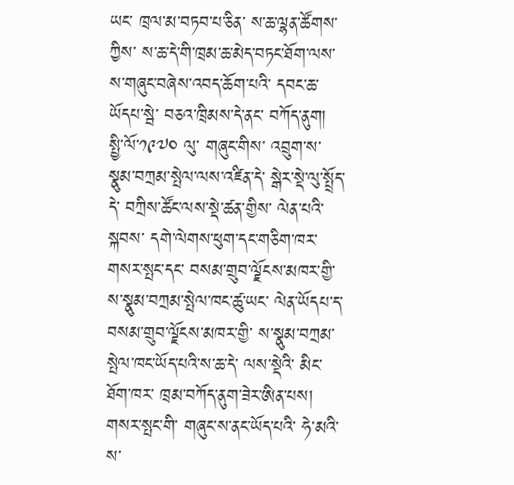ཡང་ ཁྲལ་མ་བཏབ་པ་ཅིན་ ས་ཆ་ལྷན་ཚོགས་ཀྱིས་ ས་ཆ་དེ་གི་ཁྲམ་ཆ་མེད་བཏང་ཐོག་ལས་ ས་གཞུང་བཞེས་འབད་ཆོག་པའི་ དབང་ཆ་ཡོདཔ་སྦེ་ བཅའ་ཁྲིམས་དེ་ནང་ བཀོད་ནུག།
སྤྱི་ལོ་༡༩༧༠ ལུ་ གཞུང་གིས་ འབྲུག་ས་སྣུམ་བཀྲམ་སྤེལ་ལས་འཛིན་དེ་ སྒེར་སྡེ་ལུ་སྤྲོད་དེ་ བཀྲིས་ཚོང་ལས་སྡེ་ཚན་གྱིས་ ལེན་པའི་སྐབས་ དགེ་ལེགས་ཕུག་དང་གཅིག་ཁར་ གསར་སྤང་དང་ བསམ་གྲུབ་ལྗོངས་མཁར་གྱི་ ས་སྣུམ་བཀྲམ་སྤེལ་ཁང་ཚུ་ཡང་ ལེན་ཡོདཔ་ད་ བསམ་གྲུབ་ལྗོངས་མཁར་གྱི་ ས་སྣུམ་བཀྲམ་སྤེལ་ཁང་ཡོད་པའི་ས་ཆ་དེ་ ལས་སྡེའི་ མིང་ཐོག་ཁར་ ཁྲམ་བཀོད་ནུག་ཟེར་ཨིན་པས།
གསར་སྤང་གི་ གཞུང་ས་ནང་ཡོད་པའི་ ཧེ་མའི་ ས་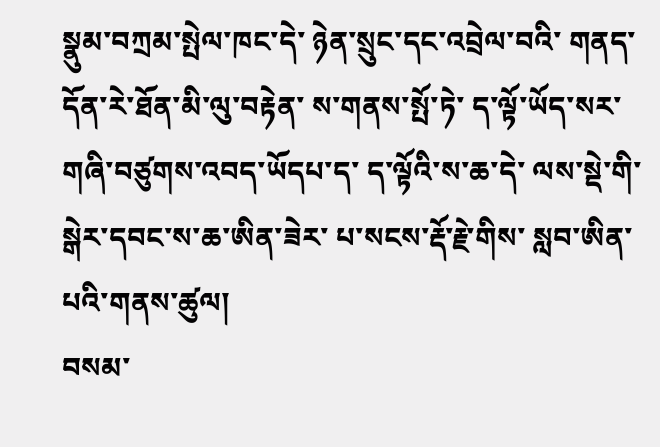སྣུམ་བཀྲམ་སྤེལ་ཁང་དེ་ ཉེན་སྲུང་དང་འབྲེལ་བའི་ གནད་དོན་རེ་ཐོན་མི་ལུ་བརྟེན་ ས་གནས་སྤོ་ཏེ་ ད་ལྟོ་ཡོད་སར་ གཞི་བཙུགས་འབད་ཡོདཔ་ད་ ད་ལྟོའི་ས་ཆ་དེ་ ལས་སྡེ་གི་ སྒེར་དབང་ས་ཆ་ཨིན་ཟེར་ པ་སངས་རྡོ་རྗེ་གིས་ སླབ་ཨིན་པའི་གནས་ཚུལ།
བསམ་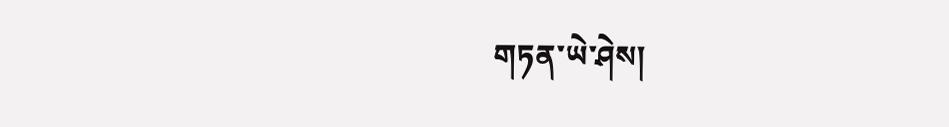གཏན་ཡེ་ཤེས།